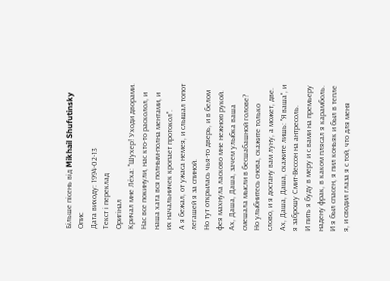Більше пісень від Mikhail Shufutinsky
Опис
Дата виходу: 1994-02-13
Текст і переклад
Оригінал
Кричал мне Лёха: "Шухер! Уходи дворами.
Нас все покинули, нас кто-то расколол, и наша хата вся полным-полна ментами, и их начальничек кропает протокол".
А я бежал, от ужаса немея, и слышал топот легашей я за спиной.
Но тут открылась чья-то дверь, и в белом фея махнула ласково мне нежною рукой.
Ах, Даша, Даша, зачем улыбка ваша смешала мысли в бесшабашной голове?
Но улыбнитесь снова, скажите только слово, и я достану вам луну, а может, две.
Ах, Даша, Даша, скажите лишь: "Я ваша", и я заброшу Смит-Вессон на антресоль.
И пить я буду в меру и с вами на премьеру надену фрак, в каком плясал я карамболь.
И я был спасен, я пил коньяк и был в тепле я, и сводил глаза я с той, что для меня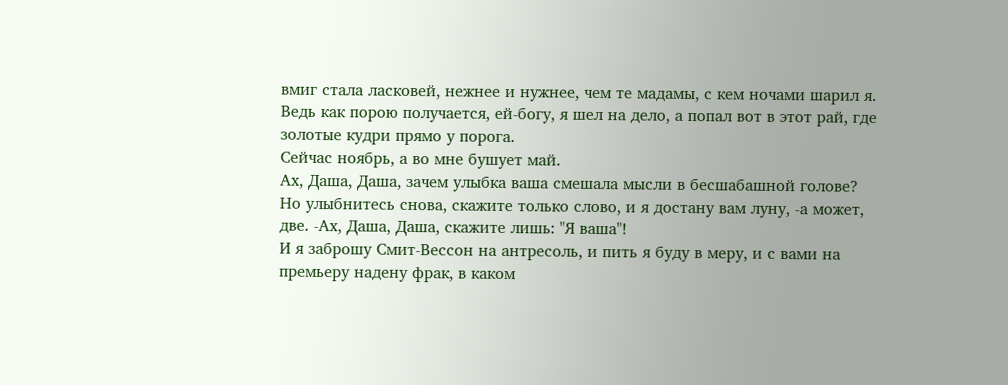вмиг стала ласковей, нежнее и нужнее, чем те мадамы, с кем ночами шарил я.
Ведь как порою получается, ей-богу, я шел на дело, а попал вот в этот рай, где золотые кудри прямо у порога.
Сейчас ноябрь, а во мне бушует май.
Ах, Даша, Даша, зачем улыбка ваша смешала мысли в бесшабашной голове?
Но улыбнитесь снова, скажите только слово, и я достану вам луну, -а может, две. -Ах, Даша, Даша, скажите лишь: "Я ваша"!
И я заброшу Смит-Вессон на антресоль, и пить я буду в меру, и с вами на премьеру надену фрак, в каком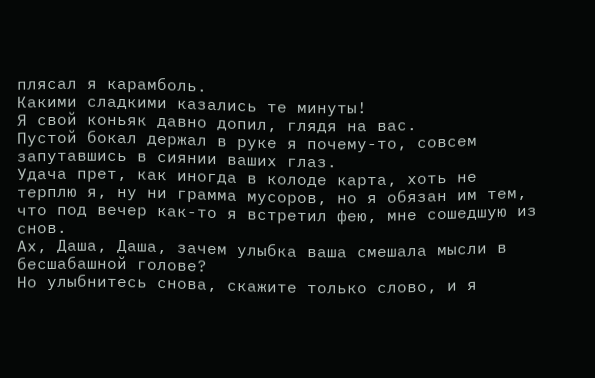плясал я карамболь.
Какими сладкими казались те минуты!
Я свой коньяк давно допил, глядя на вас.
Пустой бокал держал в руке я почему-то, совсем запутавшись в сиянии ваших глаз.
Удача прет, как иногда в колоде карта, хоть не терплю я, ну ни грамма мусоров, но я обязан им тем, что под вечер как-то я встретил фею, мне сошедшую из снов.
Ах, Даша, Даша, зачем улыбка ваша смешала мысли в бесшабашной голове?
Но улыбнитесь снова, скажите только слово, и я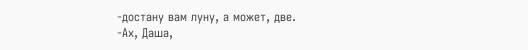-достану вам луну, а может, две.
-Ах, Даша,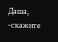Даша, -скажите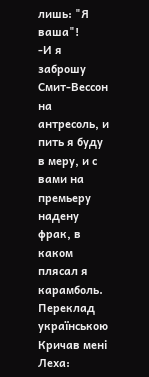лишь: "Я ваша"!
-И я заброшу Смит-Вессон на антресоль, и пить я буду в меру, и с вами на премьеру надену фрак, в каком плясал я карамболь.
Переклад українською
Кричав мені Леха: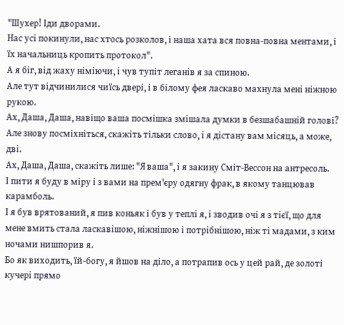"Шухер! Іди дворами.
Нас усі покинули, нас хтось розколов, і наша хата вся повна-повна ментами, і їх начальниць кропить протокол".
А я біг, від жаху німіючи, і чув тупіт леганів я за спиною.
Але тут відчинилися чиїсь двері, і в білому фея ласкаво махнула мені ніжною рукою.
Ах, Даша, Даша, навіщо ваша посмішка змішала думки в безшабашній голові?
Але знову посміхніться, скажіть тільки слово, і я дістану вам місяць, а може, дві.
Ах, Даша, Даша, скажіть лише: "Я ваша", і я закину Сміт-Вессон на антресоль.
І пити я буду в міру і з вами на прем'єру одягну фрак, в якому танцював карамболь.
І я був врятований, я пив коньяк і був у теплі я, і зводив очі я з тієї, що для мене вмить стала ласкавішою, ніжнішою і потрібнішою, ніж ті мадами, з ким ночами нишпорив я.
Бо як виходить, їй-богу, я йшов на діло, а потрапив ось у цей рай, де золоті кучері прямо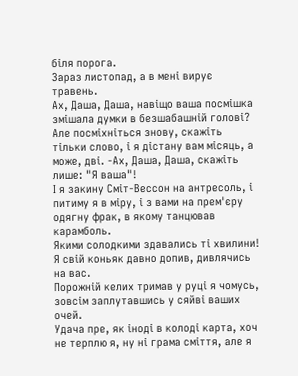біля порога.
Зараз листопад, а в мені вирує травень.
Ах, Даша, Даша, навіщо ваша посмішка змішала думки в безшабашній голові?
Але посміхніться знову, скажіть тільки слово, і я дістану вам місяць, а може, дві. -Ах, Даша, Даша, скажіть лише: "Я ваша"!
І я закину Сміт-Вессон на антресоль, і питиму я в міру, і з вами на прем'єру одягну фрак, в якому танцював карамболь.
Якими солодкими здавались ті хвилини!
Я свій коньяк давно допив, дивлячись на вас.
Порожній келих тримав у руці я чомусь, зовсім заплутавшись у сяйві ваших очей.
Удача пре, як іноді в колоді карта, хоч не терплю я, ну ні грама сміття, але я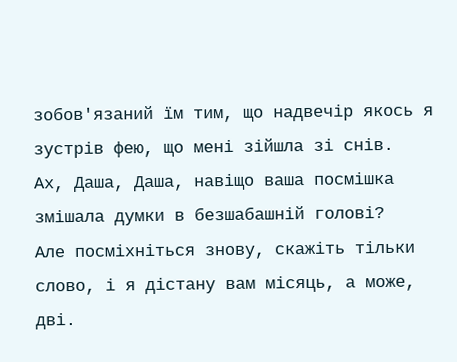зобов'язаний їм тим, що надвечір якось я зустрів фею, що мені зійшла зі снів.
Ах, Даша, Даша, навіщо ваша посмішка змішала думки в безшабашній голові?
Але посміхніться знову, скажіть тільки слово, і я дістану вам місяць, а може, дві.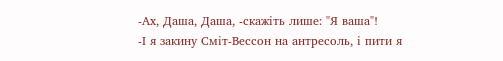-Ах, Даша, Даша, -скажіть лише: "Я ваша"!
-І я закину Сміт-Вессон на антресоль, і пити я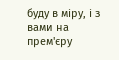буду в міру, і з вами на прем'єру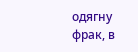одягну фрак, в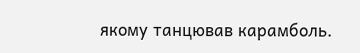якому танцював карамболь.